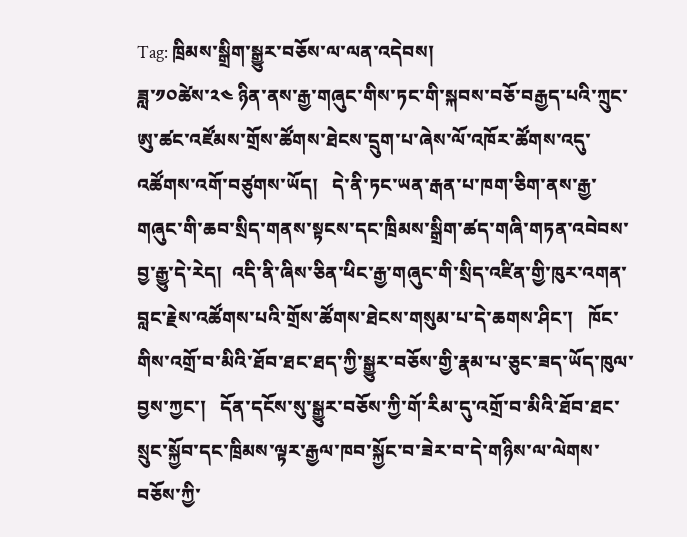Tag: ཁྲིམས་སྒྲིག་སྒྱུར་བཅོས་ལ་ལན་འདེབས།
ཟླ་༡༠ཚེས་༢༤ ཉིན་ནས་རྒྱ་གཞུང་གིས་ཏང་གི་སྐབས་བཅོ་བརྒྱད་པའི་ཀྲུང་ཨུ་ཚང་འཛོམས་གྲོས་ཚོགས་ཐེངས་དྲུག་པ་ཞེས་ལོ་འཁོར་ཚོགས་འདུ་འཚོགས་འགོ་བཙུགས་ཡོད།   དེ་ནི་ཏང་ཡན་རྒན་པ་ཁག་ཅིག་ནས་རྒྱ་གཞུང་གི་ཆབ་སྲིད་གནས་སྟངས་དང་ཁྲིམས་སྒྲིག་ཚད་གཞི་གཏན་འབེབས་བྱ་རྒྱུ་དེ་རེད།  འདི་ནི་ཞིས་ཅིན་ཕིང་རྒྱ་གཞུང་གི་སྲིད་འཛིན་གྱི་ཁུར་འགན་བླང་རྗེས་འཚོགས་པའི་གྲོས་ཚོགས་ཐེངས་གསུམ་པ་དེ་ཆགས་ཤིང་།   ཁོང་གིས་འགྲོ་བ་མིའི་ཐོབ་ཐང་ཐད་ཀྱི་སྒྱུར་བཅོས་གྱི་རྣམ་པ་ཅུང་ཟད་ཡོད་ཁུལ་བྱས་ཀྱང་།   དོན་དངོས་སུ་སྒྱུར་བཅོས་ཀྱི་གོ་རིམ་དུ་འགྲོ་བ་མིའི་ཐོབ་ཐང་སྲུང་སྐྱོབ་དང་ཁྲིམས་ལྟར་རྒྱལ་ཁབ་སྐྱོང་བ་ཟེར་བ་དེ་གཉིས་ལ་ལེགས་བཅོས་ཀྱི་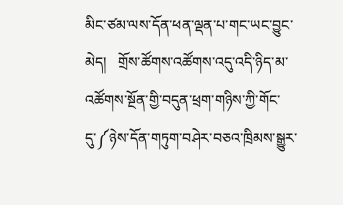མིང་ཙམ་ལས་དོན་ཕན་ལྡན་པ་གང་ཡང་བྱུང་མེད།   གྲོས་ཚོགས་འཚོགས་འདུ་འདི་ཉིད་མ་འཚོགས་སྔོན་གྱི་བདུན་ཕྲག་གཉིས་ཀྱི་གོང་དུ་༼ཉེས་དོན་གཏུག་བཤེར་བཅའ་ཁྲིམས་སྒྱུར་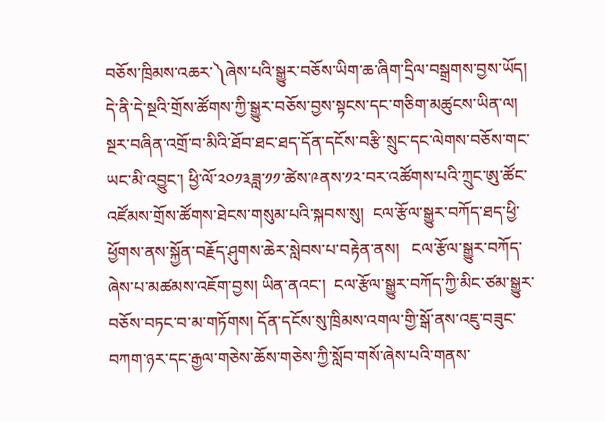བཅོས་ཁྲིམས་འཆར་༽ཞེས་པའི་སྒྱུར་བཅོས་ཡིག་ཆ་ཞིག་དྲིལ་བསྒྲགས་བྱས་ཡོད།  དེ་ནི་དེ་སྔའི་གྲོས་ཚོགས་ཀྱི་སྒྱུར་བཅོས་བྱས་སྟངས་དང་གཅིག་མཚུངས་ཡིན་ལ།    སྔར་བཞིན་འགྲོ་བ་མིའི་ཐོབ་ཐང་ཐད་དོན་དངོས་བརྩི་སྲུང་དང་ལེགས་བཅོས་གང་ཡང་མི་འབྱུང་། ཕྱི་ལོ་༢༠༡༣ཟླ་༡༡་ཚེས་༩ནས་༡༢་བར་འཚོགས་པའི་ཀྲུང་ཨུ་ཚོང་འཛོམས་གྲོས་ཚོགས་ཐེངས་གསུམ་པའི་སྐབས་སུ།  ངལ་རྩོལ་སྒྱུར་བཀོད་ཐད་ཕྱི་ཕྱོགས་ནས་སྐྱོན་བརྗོད་ཤུགས་ཆེར་སླེབས་པ་བརྟེན་ནས།   ངལ་རྩོལ་སྒྱུར་བཀོད་ཞེས་པ་མཚམས་འཇོག་བྱས། ཡིན་ནའང་།  ངལ་རྩོལ་སྒྱུར་བཀོད་ཀྱི་མིང་ཙམ་སྒྱུར་བཅོས་བཏང་བ་མ་གཏོགས། དོན་དངོས་སུ་ཁྲིམས་འགལ་གྱི་སྒོ་ནས་འཇུ་བཟུང་བཀག་ཉར་དང་རྒྱལ་གཅེས་ཆོས་གཅེས་ཀྱི་སློབ་གསོ་ཞེས་པའི་གནས་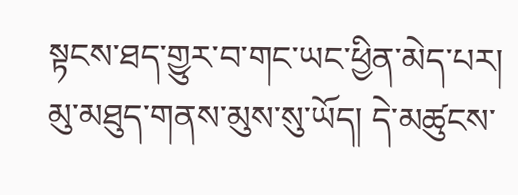སྟངས་ཐད་གྱུར་བ་གང་ཡང་ཕྱིན་མེད་པར། མུ་མཐུད་གནས་མུས་སུ་ཡོད། དེ་མཚུངས་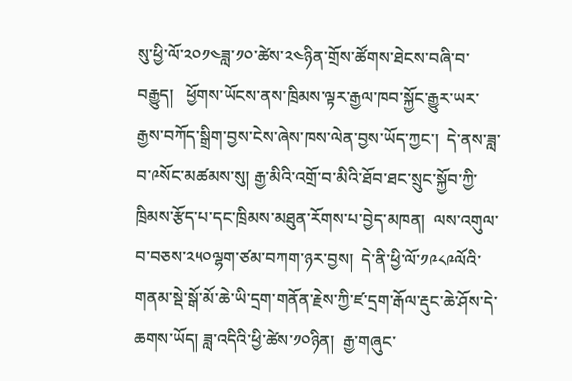སུ་ཕྱི་ལོ་༢༠༡༤ཟླ་༡༠་ཚེས་༢༤ཉིན་གྲོས་ཚོགས་ཐེངས་བཞི་བ་བརྒྱུད།   ཕྱོགས་ཡོངས་ནས་ཁྲིམས་ལྟར་རྒྱལ་ཁབ་སྐྱོང་རྒྱུར་ཡར་རྒྱས་བཀོད་སྒྲིག་བྱས་ངེས་ཞེས་ཁས་ལེན་བྱས་ཡོད་ཀྱང་།  དེ་ནས་ཟླ་བ་༩སོང་མཚམས་སུ། རྒྱ་མིའི་འགྲོ་བ་མིའི་ཐོབ་ཐང་སྲུང་སྐྱོབ་ཀྱི་ཁྲིམས་རྩོད་པ་དང་ཁྲིམས་མཐུན་རོགས་པ་བྱེད་མཁན།  ལས་འགུལ་བ་བཅས་༢༥༠ལྷག་ཙམ་བཀག་ཉར་བྱས།  དེ་ནི་ཕྱི་ལོ་༡༩༨༩ལོའི་གནམ་སྡེ་སྒོ་མོ་ཆེ་ཡི་དྲག་གནོན་རྗེས་ཀྱི་ཛ་དྲག་རྒོལ་རྡུང་ཆེ་ཤོས་དེ་ཆགས་ཡོད། ཟླ་འདིའི་ཕྱི་ཚེས་༡༠ཉིན།  རྒྱ་གཞུང་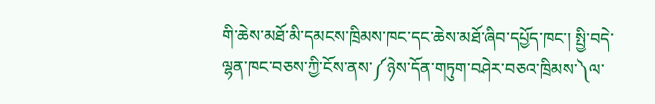གི་ཆེས་མཐོ་མི་དམངས་ཁྲིམས་ཁང་དང་ཆེས་མཐོ་ཞིབ་དཔྱོད་ཁང་། སྤྱི་བདེ་ལྷན་ཁང་བཅས་ཀྱི་ངོས་ནས་༼ཉེས་དོན་གཏུག་བཤེར་བཅའ་ཁྲིམས་༽ལ་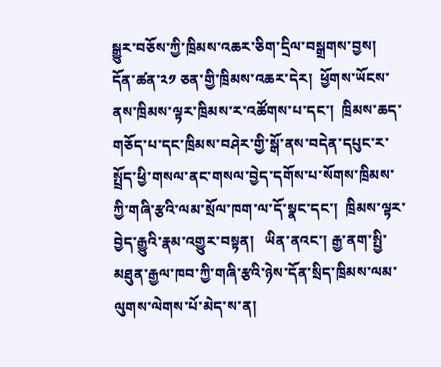སྒྱུར་བཅོས་ཀྱི་ཁྲིམས་འཆར་ཅིག་དྲིལ་བསྒྲགས་བྱས།  དོན་ཚན་༢༡ ཅན་གྱི་ཁྲིམས་འཆར་དེར།  ཕྱོགས་ཡོངས་ནས་ཁྲིམས་ལྟར་ཁྲིམས་ར་འཚོགས་པ་དང་།  ཁྲིམས་ཆད་གཅོད་པ་དང་ཁྲིམས་བཤེར་གྱི་སྒོ་ནས་བདེན་དཔུང་ར་སྤྲོད་ཕྱི་གསལ་ནང་གསལ་བྱེད་དགོས་པ་སོགས་ཁྲིམས་ཀྱི་གཞི་རྩའི་ལམ་སྲོལ་ཁག་ལ་དོ་སྣང་དང་།  ཁྲིམས་ལྟར་བྱེད་རྒྱུའི་རྣམ་འགྱུར་བསྟན།   ཡིན་ནའང་། རྒྱ་ནག་སྤྱི་མཐུན་རྒྱལ་ཁབ་ཀྱི་གཞི་རྩའི་ཉེས་དོན་སྲིད་ཁྲིམས་ལམ་ལུགས་ལེགས་པོ་མེད་ས་ན།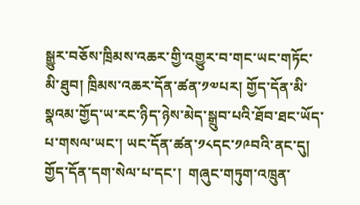སྒྱུར་བཅོས་ཁྲིམས་འཆར་གྱི་འགྱུར་བ་གང་ཡང་གཏོང་མི་ཐུབ། ཁྲིམས་འཆར་དོན་ཚན་༡༧པར། གྱོད་དོན་མི་སྣའམ་གྱོད་ཡ་རང་ཉིད་ཉེས་མེད་སྒྲུབ་པའི་ཐོབ་ཐང་ཡོད་པ་གསལ་ཡང་། ཡང་དོན་ཚན་༡༨དང་༡༩བའི་ནང་དུ།  གྱོད་དོན་དག་སེལ་པ་དང་།  གཞུང་གཏུག་འཁྲུན་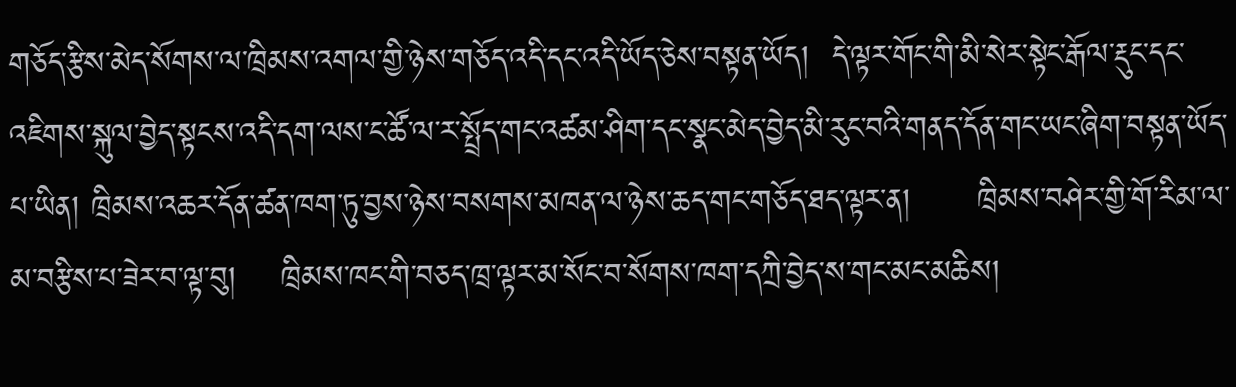གཅོད་རྩིས་མེད་སོགས་ལ་ཁྲིམས་འགལ་གྱི་ཉེས་གཅོད་འདི་དང་འདི་ཡོད་ཅེས་བསྟན་ཡོད།  དེ་ལྟར་གོང་གི་མི་སེར་སྟེང་རྒོལ་རྡུང་དང་འཇིགས་སྐུལ་བྱེད་སྟངས་འདི་དག་ལས་ང་ཚོ་ལ་ར་སྤྲོད་གང་འཚམ་ཤིག་དང་སྣང་མེད་བྱེད་མི་རུང་བའི་གནད་དོན་གང་ཡང་ཞིག་བསྟན་ཡོད་པ་ཡིན། ཁྲིམས་འཆར་དོན་ཚན་ཁག་ཏུ་བྱས་ཉེས་བསགས་མཁན་ལ་ཉེས་ཆད་གང་གཅོད་ཐད་ལྟར་ན།      ཁྲིམས་བཤེར་གྱི་གོ་རིམ་ལ་མ་བརྩིས་པ་ཟེར་བ་ལྟ་བུ།    ཁྲིམས་ཁང་གི་བཅད་ཁྲ་ལྟར་མ་སོང་བ་སོགས་ཁག་དཀྲི་བྱེད་ས་གང་མང་མཆིས།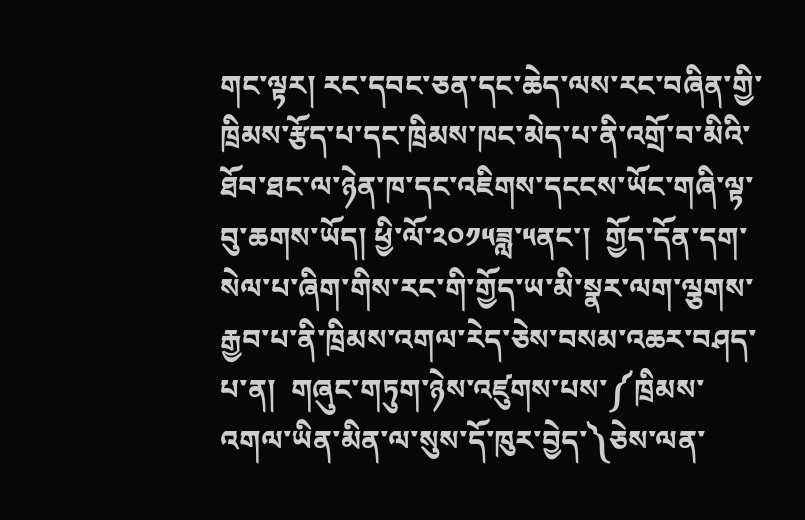གང་ལྟར། རང་དབང་ཅན་དང་ཆེད་ལས་རང་བཞིན་གྱི་ཁྲིམས་རྩོད་པ་དང་ཁྲིམས་ཁང་མེད་པ་ནི་འགྲོ་བ་མིའི་ཐོབ་ཐང་ལ་ཉེན་ཁ་དང་འཇིགས་དངངས་ཡོང་གཞི་ལྟ་བུ་ཆགས་ཡོད། ཕྱི་ལོ་༢༠༡༥ཟླ་༥ནང་།  གྱོད་དོན་དག་སེལ་པ་ཞིག་གིས་རང་གི་གྱོད་ཡ་མི་སྣར་ལག་ལྕགས་རྒྱབ་པ་ནི་ཁྲིམས་འགལ་རེད་ཅེས་བསམ་འཆར་བཤད་པ་ན།  གཞུང་གཏུག་ཉེས་འཛུགས་པས་༼ཁྲིམས་འགལ་ཡིན་མིན་ལ་སུས་དོ་ཁུར་བྱེད་༽ཅེས་ལན་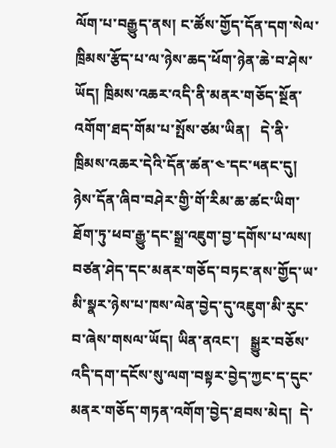ལོག་པ་བརྒྱུད་ནས། ང་ཚོས་གྱོད་དོན་དག་སེལ་ཁྲིམས་རྩོད་པ་ལ་ཉེས་ཆད་ཕོག་ཉེན་ཆེ་བ་ཤེས་ཡོད། ཁྲིམས་འཆར་འདི་ནི་མནར་གཅོད་སྔོན་འགོག་ཐད་གོམ་པ་སྤོས་ཙམ་ཡིན།   དེ་ནི་ཁྲིམས་འཆར་དེའི་དོན་ཚན་༤་དང་༥ནང་དུ།  ཉེས་དོན་ཞིབ་བཤེར་གྱི་གོ་རིམ་ཆ་ཚང་ཡིག་ཐོག་ཏུ་ཕབ་རྒྱུ་དང་སྒྲ་འཇུག་བྱ་དགོས་པ་ལས། བཙན་ཤེད་དང་མནར་གཅོད་བཏང་ནས་གྱོད་ཡ་མི་སྣར་ཉེས་པ་ཁས་ལེན་བྱེད་དུ་འཇུག་མི་རུང་བ་ཞེས་གསལ་ཡོད། ཡིན་ནའང་།   སྒྱུར་བཅོས་འདི་དག་དངོས་སུ་ལག་བསྟར་བྱེད་ཀྱང་ད་དུང་མནར་གཅོད་གཏན་འགོག་བྱེད་ཐབས་མེད།  དེ་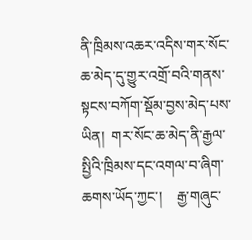ནི་ཁྲིམས་འཆར་འདིས་གར་སོང་ཆ་མེད་དུ་གྱུར་འགྲོ་བའི་གནས་སྟངས་བཀོག་སྡོམ་བྱས་མེད་པས་ཡིན།  གར་སོང་ཆ་མེད་ནི་རྒྱལ་སྤྱིའི་ཁྲིམས་དང་འགལ་བ་ཞིག་ཆགས་ཡོད་ཀྱང་།    རྒྱ་གཞུང་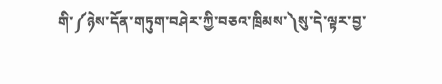གི་༼ཉེས་དོན་གཏུག་བཤེར་ཀྱི་བཅའ་ཁྲིམས་༽སུ་དེ་ལྟར་བྱ་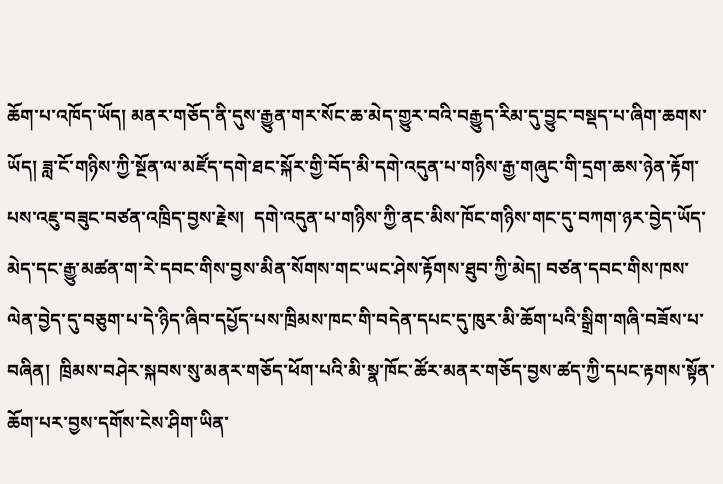ཆོག་པ་འཁོད་ཡོད། མནར་གཅོད་ནི་དུས་རྒྱུན་གར་སོང་ཆ་མེད་གྱུར་བའི་བརྒྱུད་རིམ་དུ་བྱུང་བསྡད་པ་ཞིག་ཆགས་ཡོད། ཟླ་ངོ་གཉིས་ཀྱི་སྔོན་ལ་མཛོད་དགེ་ཐང་སྐོར་གྱི་བོད་མི་དགེ་འདུན་པ་གཉིས་རྒྱ་གཞུང་གི་དྲག་ཆས་ཉེན་རྟོག་པས་འཇུ་བཟུང་བཙན་འཁྲིད་བྱས་རྗེས།  དགེ་འདུན་པ་གཉིས་ཀྱི་ནང་མིས་ཁོང་གཉིས་གང་དུ་བཀག་ཉར་བྱེད་ཡོད་མེད་དང་རྒྱུ་མཚན་ག་རེ་དབང་གིས་བྱས་མིན་སོགས་གང་ཡང་ཤེས་རྟོགས་ཐུབ་ཀྱི་མེད། བཙན་དབང་གིས་ཁས་ལེན་བྱེད་དུ་བཅུག་པ་དེ་ཉིད་ཞིབ་དཔྱོད་པས་ཁྲིམས་ཁང་གི་བདེན་དཔང་དུ་ཁུར་མི་ཆོག་པའི་སྒྲིག་གཞི་བཟོས་པ་བཞིན།  ཁྲིམས་བཤེར་སྐབས་སུ་མནར་གཅོད་ཕོག་པའི་མི་སྣ་ཁོང་ཚོར་མནར་གཅོད་བྱས་ཚད་ཀྱི་དཔང་རྟགས་སྟོན་ཆོག་པར་བྱས་དགོས་ངེས་ཤིག་ཡིན་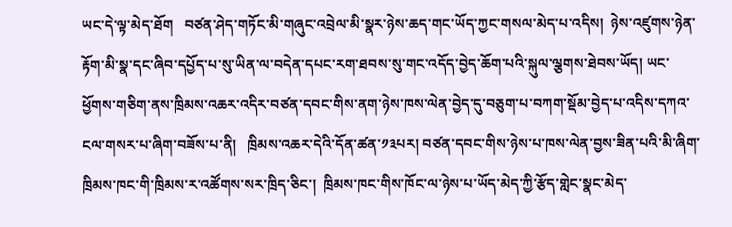ཡང་དེ་ལྟ་མེད་ཐོག   བཙན་ཤེད་གཏོང་མི་གཞུང་འབྲེལ་མི་སྣར་ཉེས་ཆད་གང་ཡོད་ཀྱང་གསལ་མེད་པ་འདིས།  ཉེས་འཛུགས་ཉེན་རྟོག་མི་སྣ་དང་ཞིབ་དཔྱོད་པ་སུ་ཡིན་ལ་བདེན་དཔང་རག་ཐབས་སུ་གང་འདོད་བྱེད་ཆོག་པའི་སྐུལ་ལྕགས་ཐེབས་ཡོད། ཡང་ཕྱོགས་གཅིག་ནས་ཁྲིམས་འཆར་འདིར་བཙན་དབང་གིས་ནག་ཉེས་ཁས་ལེན་བྱེད་དུ་བཅུག་པ་བཀག་སྡོམ་བྱེད་པ་འདིས་དཀའ་ངལ་གསར་པ་ཞིག་བཟོས་པ་ནི།   ཁྲིམས་འཆར་དེའི་དོན་ཚན་༡༣པར། བཙན་དབང་གིས་ཉེས་པ་ཁས་ལེན་བྱས་ཟིན་པའི་མི་ཞིག་ཁྲིམས་ཁང་གི་ཁྲིམས་ར་འཚོགས་སར་ཁྲིད་ཅིང་།  ཁྲིམས་ཁང་གིས་ཁོང་ལ་ཉེས་པ་ཡོད་མེད་ཀྱི་རྩོད་གླེང་སྣང་མེད་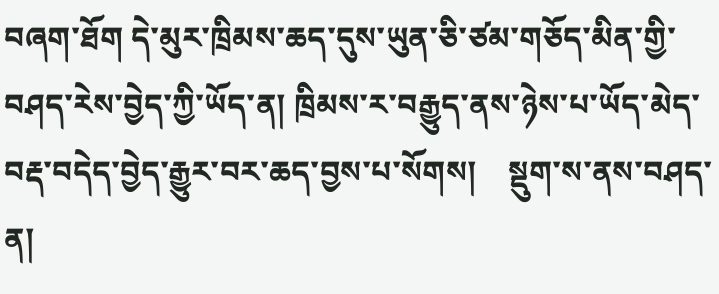བཞག་ཐོག དེ་མུར་ཁྲིམས་ཆད་དུས་ཡུན་ཅི་ཙམ་གཅོད་མིན་གྱི་བཤད་རེས་བྱེད་ཀྱི་ཡོད་ན། ཁྲིམས་ར་བརྒྱུད་ནས་ཉེས་པ་ཡོད་མེད་བརྡ་བདེད་བྱེད་རྒྱུར་བར་ཆད་བྱས་པ་སོགས།    སྡུག་ས་ནས་བཤད་ན།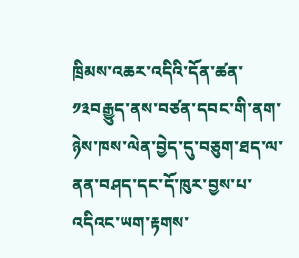ཁྲིམས་འཆར་འདིའི་དོན་ཚན་༡༣བརྒྱུད་ནས་བཙན་དབང་གི་ནག་ཉེས་ཁས་ལེན་བྱེད་དུ་བཅུག་ཐད་ལ་ནན་བཤད་དང་དོ་ཁུར་བྱས་པ་འདིའང་ཡག་རྟགས་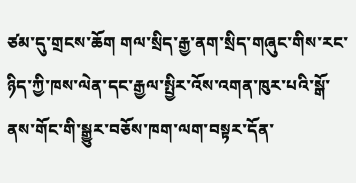ཙམ་དུ་གྲངས་ཆོག གལ་སྲིད་རྒྱ་ནག་སྲིད་གཞུང་གིས་རང་ཉིད་ཀྱི་ཁས་ལེན་དང་རྒྱལ་སྤྱིར་འོས་འགན་ཁུར་པའི་སྒོ་ནས་གོང་གི་སྒྱུར་བཅོས་ཁག་ལག་བསྟར་དོན་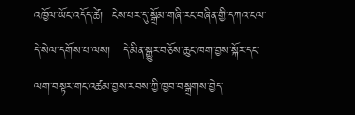འཁྱོལ་ཡོང་འདོད་ཚེ།  ངེས་པར་དུ་སྒྲོམ་གཞི་རང་བཞིན་གྱི་དཀའ་ངལ་དེ་སེལ་དགོས་པ་ལས།   དེ་མིན་སྒྱུར་བཅོས་ཆུང་ཁག་བྱས་སྐོར་དང་ལག་བསྟར་གང་འཚམ་བྱས་རབས་ཀྱི་ཁྱབ་བསྒྲགས་བྱེད་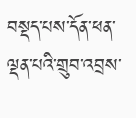བསྡད་པས་དོན་ཕན་ལྡན་པའི་གྲུབ་འབྲས་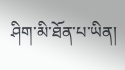ཤིག་མི་ཐོན་པ་ཡིན།